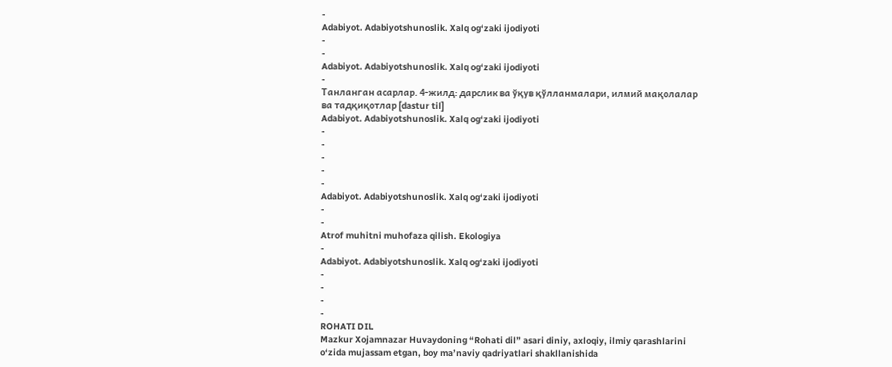-
Adabiyot. Adabiyotshunoslik. Xalq og‘zaki ijodiyoti
-
-
Adabiyot. Adabiyotshunoslik. Xalq og‘zaki ijodiyoti
-
Танланган асарлар. 4-жилд: дарслик ва ўқув қўлланмалари, илмий мақолалар ва тадқиқотлар [dastur til]
Adabiyot. Adabiyotshunoslik. Xalq og‘zaki ijodiyoti
-
-
-
-
-
Adabiyot. Adabiyotshunoslik. Xalq og‘zaki ijodiyoti
-
-
Atrof muhitni muhofaza qilish. Ekologiya
-
Adabiyot. Adabiyotshunoslik. Xalq og‘zaki ijodiyoti
-
-
-
-
ROHATI DIL
Mazkur Xojamnazar Huvaydoning “Rohati dil” asari diniy, axloqiy, ilmiy qarashlarini o‘zida mujassam etgan, boy ma’naviy qadriyatlari shakllanishida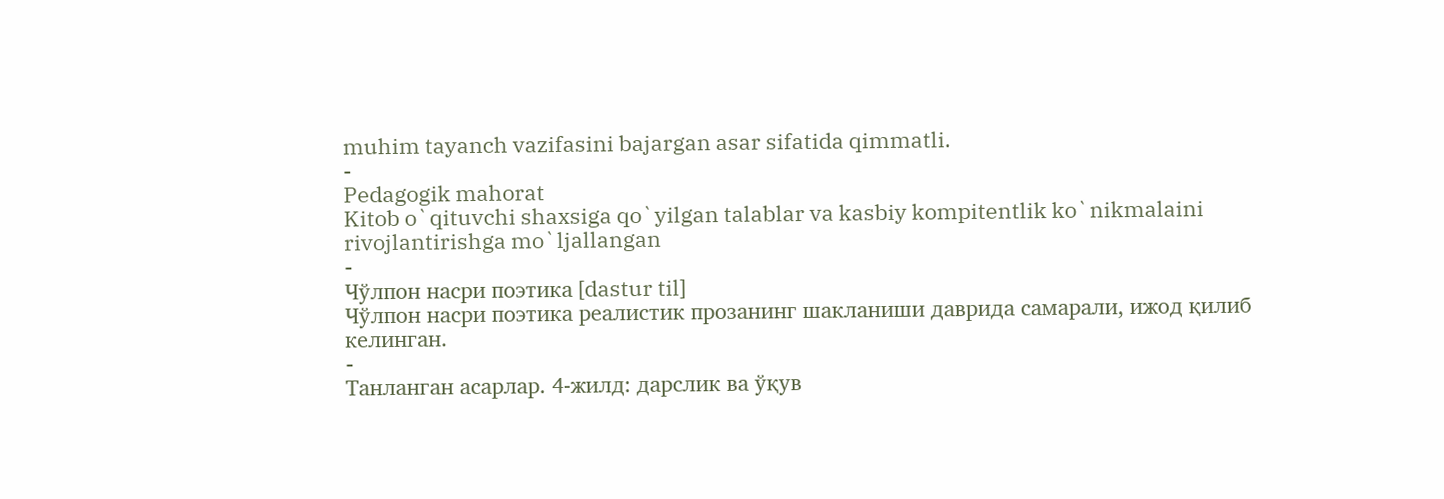muhim tayanch vazifasini bajargan asar sifatida qimmatli.
-
Pedagogik mahorat
Kitob o`qituvchi shaxsiga qo`yilgan talablar va kasbiy kompitentlik ko`nikmalaini rivojlantirishga mo`ljallangan
-
Чўлпон насри поэтика [dastur til]
Чўлпон насри поэтика реалистик прозанинг шакланиши даврида самарали, ижод қилиб келинган.
-
Танланган асарлар. 4-жилд: дарслик ва ўқув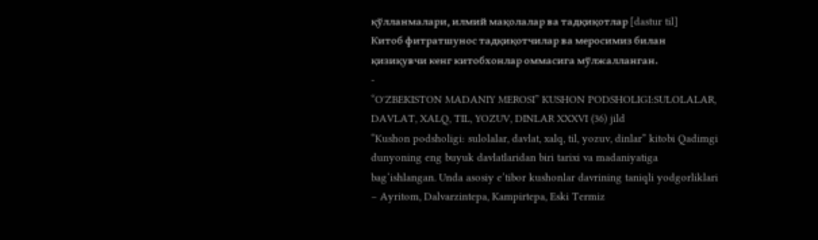қўлланмалари, илмий мақолалар ва тадқиқотлар [dastur til]
Китоб фитратшунос тадқиқотчилар ва меросимиз билан қизиқувчи кенг китобхонлар оммасига мўлжалланган.
-
“OʻZBEKISTON MADANIY MEROSI” KUSHON PODSHOLIGI:SULOLALAR, DAVLAT, XALQ, TIL, YOZUV, DINLAR XXXVI (36) jild
“Kushon podsholigi: sulolalar, davlat, xalq, til, yozuv, dinlar” kitobi Qadimgi dunyoning eng buyuk davlatlaridan biri tarixi va madaniyatiga bag‘ishlangan. Unda asosiy e’tibor kushonlar davrining taniqli yodgorliklari – Ayritom, Dalvarzintepa, Kampirtepa, Eski Termiz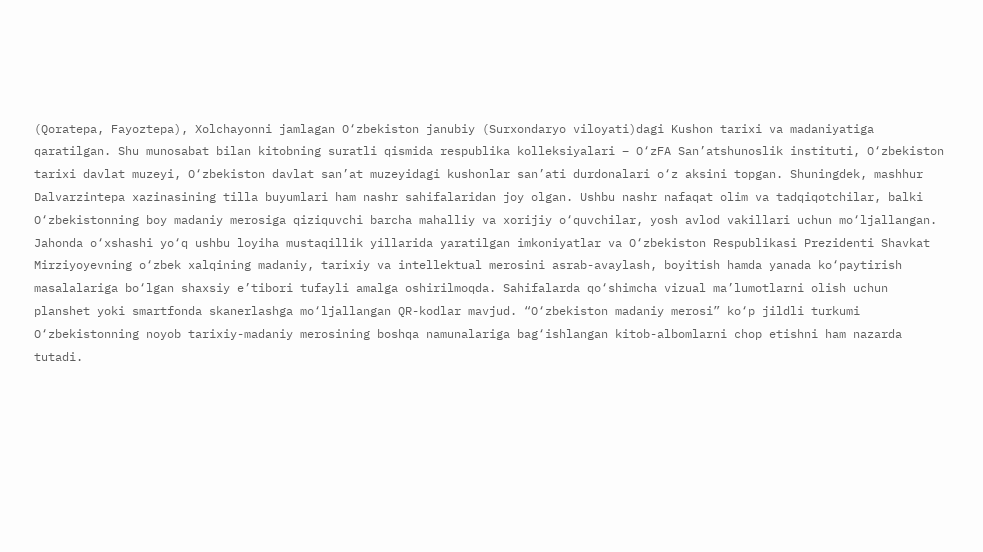(Qoratepa, Fayoztepa), Xolchayonni jamlagan O‘zbekiston janubiy (Surxondaryo viloyati)dagi Kushon tarixi va madaniyatiga qaratilgan. Shu munosabat bilan kitobning suratli qismida respublika kolleksiyalari – O‘zFA San’atshunoslik instituti, O‘zbekiston tarixi davlat muzeyi, O‘zbekiston davlat san’at muzeyidagi kushonlar san’ati durdonalari o‘z aksini topgan. Shuningdek, mashhur Dalvarzintepa xazinasining tilla buyumlari ham nashr sahifalaridan joy olgan. Ushbu nashr nafaqat olim va tadqiqotchilar, balki O‘zbekistonning boy madaniy merosiga qiziquvchi barcha mahalliy va xorijiy o‘quvchilar, yosh avlod vakillari uchun mo‘ljallangan. Jahonda o‘xshashi yo‘q ushbu loyiha mustaqillik yillarida yaratilgan imkoniyatlar va O‘zbekiston Respublikasi Prezidenti Shavkat Mirziyoyevning o‘zbek xalqining madaniy, tarixiy va intellektual merosini asrab-avaylash, boyitish hamda yanada ko‘paytirish masalalariga bo‘lgan shaxsiy e’tibori tufayli amalga oshirilmoqda. Sahifalarda qo‘shimcha vizual ma’lumotlarni olish uchun planshet yoki smartfonda skanerlashga mo‘ljallangan QR-kodlar mavjud. “O‘zbekiston madaniy merosi” ko‘p jildli turkumi O‘zbekistonning noyob tarixiy-madaniy merosining boshqa namunalariga bag‘ishlangan kitob-albomlarni chop etishni ham nazarda tutadi.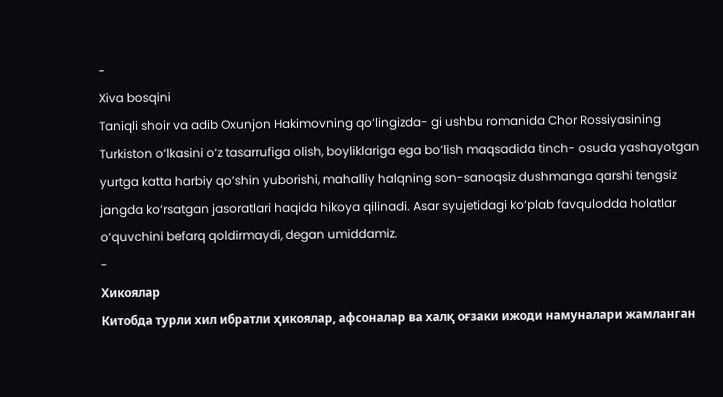-
Xiva bosqini
Taniqli shoir va adib Oxunjon Hakimovning qo‘lingizda- gi ushbu romanida Chor Rossiyasining Turkiston o‘lkasini o‘z tasarrufiga olish, boyliklariga ega bo‘lish maqsadida tinch- osuda yashayotgan yurtga katta harbiy qo‘shin yuborishi, mahalliy halqning son-sanoqsiz dushmanga qarshi tengsiz jangda ko‘rsatgan jasoratlari haqida hikoya qilinadi. Asar syujetidagi ko‘plab favqulodda holatlar o‘quvchini befarq qoldirmaydi, degan umiddamiz.
-
Хикоялар
Китобда турли хил ибратли ҳикоялар, афсоналар ва халқ оғзаки ижоди намуналари жамланган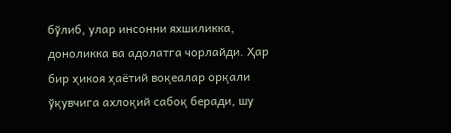бўлиб, улар инсонни яхшиликка, доноликка ва адолатга чорлайди. Ҳар бир ҳикоя ҳаётий воқеалар орқали ўқувчига ахлоқий сабоқ беради, шу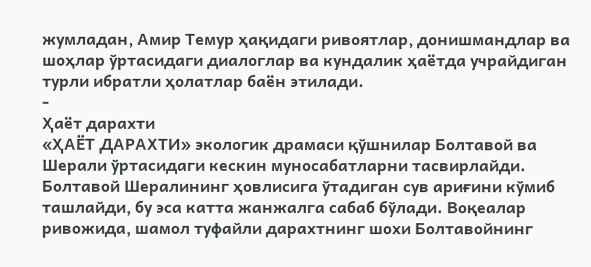жумладан, Амир Темур ҳақидаги ривоятлар, донишмандлар ва шоҳлар ўртасидаги диалоглар ва кундалик ҳаётда учрайдиган турли ибратли ҳолатлар баён этилади.
-
Ҳаёт дарахти
«ҲАЁТ ДАРАХТИ» экологик драмаси қўшнилар Болтавой ва Шерали ўртасидаги кескин муносабатларни тасвирлайди. Болтавой Шералининг ҳовлисига ўтадиган сув ариғини кўмиб ташлайди, бу эса катта жанжалга сабаб бўлади. Воқеалар ривожида, шамол туфайли дарахтнинг шохи Болтавойнинг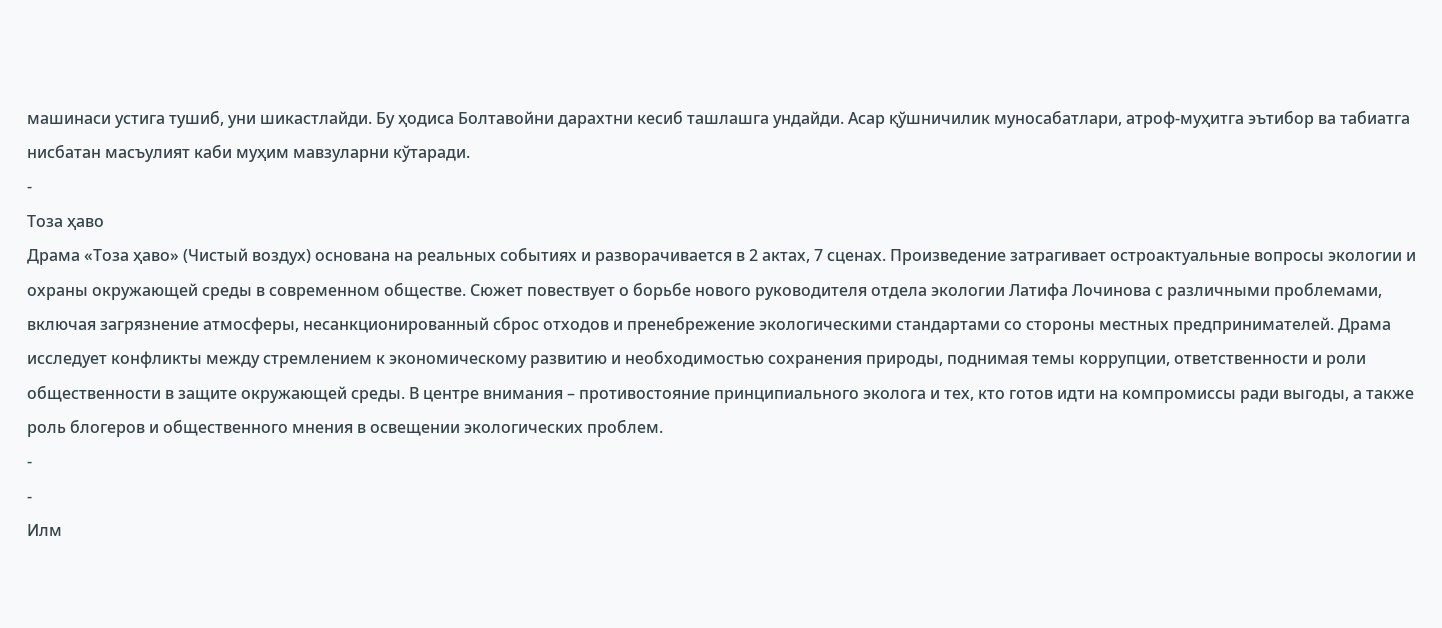машинаси устига тушиб, уни шикастлайди. Бу ҳодиса Болтавойни дарахтни кесиб ташлашга ундайди. Асар қўшничилик муносабатлари, атроф-муҳитга эътибор ва табиатга нисбатан масъулият каби муҳим мавзуларни кўтаради.
-
Тоза ҳаво
Драма «Тоза ҳаво» (Чистый воздух) основана на реальных событиях и разворачивается в 2 актах, 7 сценах. Произведение затрагивает остроактуальные вопросы экологии и охраны окружающей среды в современном обществе. Сюжет повествует о борьбе нового руководителя отдела экологии Латифа Лочинова с различными проблемами, включая загрязнение атмосферы, несанкционированный сброс отходов и пренебрежение экологическими стандартами со стороны местных предпринимателей. Драма исследует конфликты между стремлением к экономическому развитию и необходимостью сохранения природы, поднимая темы коррупции, ответственности и роли общественности в защите окружающей среды. В центре внимания – противостояние принципиального эколога и тех, кто готов идти на компромиссы ради выгоды, а также роль блогеров и общественного мнения в освещении экологических проблем.
-
-
Илм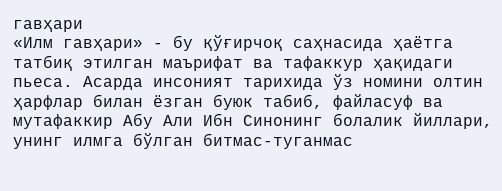гавҳари
«Илм гавҳари» - бу қўғирчоқ саҳнасида ҳаётга татбиқ этилган маърифат ва тафаккур ҳақидаги пьеса. Асарда инсоният тарихида ўз номини олтин ҳарфлар билан ёзган буюк табиб, файласуф ва мутафаккир Абу Али Ибн Синонинг болалик йиллари, унинг илмга бўлган битмас-туганмас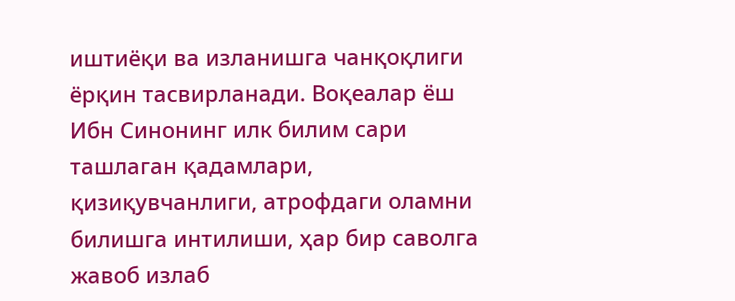иштиёқи ва изланишга чанқоқлиги ёрқин тасвирланади. Воқеалар ёш Ибн Синонинг илк билим сари ташлаган қадамлари, қизиқувчанлиги, атрофдаги оламни билишга интилиши, ҳар бир саволга жавоб излаб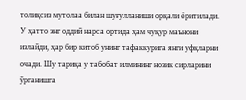толиқсиз мутолаа билан шуғулланиши орқали ёритилади. У ҳатто энг оддий нарса ортида ҳам чуқур маънони излайди, ҳар бир китоб унинг тафаккурига янги уфқларни очади. Шу тариқа у табобат илмининг нозик сирларини ўрганишга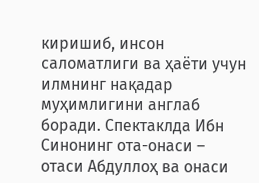киришиб, инсон саломатлиги ва ҳаёти учун илмнинг нақадар муҳимлигини англаб боради. Спектаклда Ибн Синонинг ота-онаси – отаси Абдуллоҳ ва онаси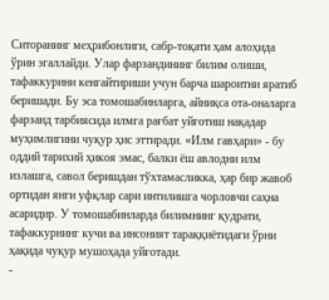Ситоранинг меҳрибонлиги, сабр-тоқати ҳам алоҳида ўрин эгаллайди. Улар фарзандининг билим олиши, тафаккурини кенгайтириши учун барча шароитни яратиб беришади. Бу эса томошабинларга, айниқса ота-оналарга фарзанд тарбиясида илмга рағбат уйғотиш нақадар муҳимлигини чуқур ҳис эттиради. «Илм гавҳари» - бу оддий тарихий ҳикоя эмас, балки ёш авлодни илм излашга, савол беришдан тўхтамасликка, ҳар бир жавоб ортидан янги уфқлар сари интилишга чорловчи саҳна асаридир. У томошабинларда билимнинг қудрати, тафаккурнинг кучи ва инсоният тараққиётидаги ўрни ҳақида чуқур мушоҳада уйғотади.
-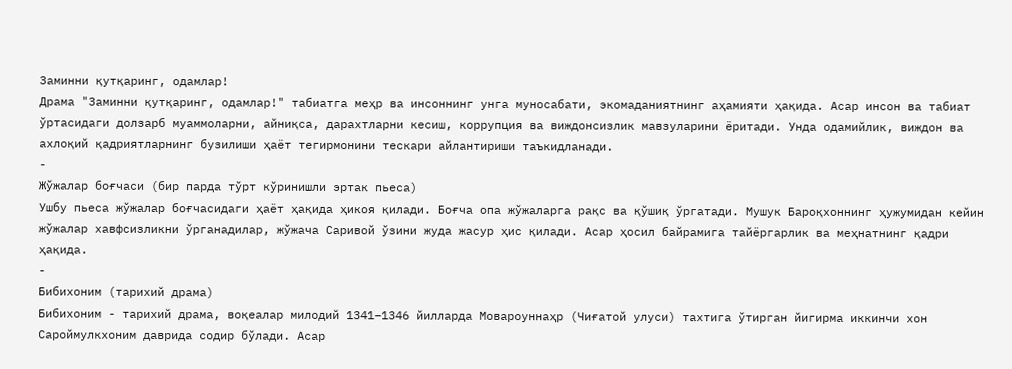Заминни қутқаринг, одамлар!
Драма "Заминни қутқаринг, одамлар!" табиатга меҳр ва инсоннинг унга муносабати, экомаданиятнинг аҳамияти ҳақида. Асар инсон ва табиат ўртасидаги долзарб муаммоларни, айниқса, дарахтларни кесиш, коррупция ва виждонсизлик мавзуларини ёритади. Унда одамийлик, виждон ва ахлоқий қадриятларнинг бузилиши ҳаёт тегирмонини тескари айлантириши таъкидланади.
-
Жўжалар боғчаси (бир парда тўрт кўринишли эртак пьеса)
Ушбу пьеса жўжалар боғчасидаги ҳаёт ҳақида ҳикоя қилади. Боғча опа жўжаларга рақс ва қўшиқ ўргатади. Мушук Бароқхоннинг ҳужумидан кейин жўжалар хавфсизликни ўрганадилар, жўжача Саривой ўзини жуда жасур ҳис қилади. Асар ҳосил байрамига тайёргарлик ва меҳнатнинг қадри ҳақида.
-
Бибихоним (тарихий драма)
Бибихоним - тарихий драма, воқеалар милодий 1341–1346 йилларда Мовароуннаҳр (Чиғатой улуси) тахтига ўтирган йигирма иккинчи хон Сароймулкхоним даврида содир бўлади. Асар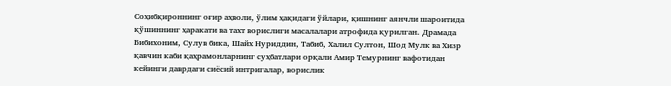Соҳибқироннинг оғир аҳволи, ўлим ҳақидаги ўйлари, қишнинг аянчли шароитида қўшиннинг ҳаракати ва тахт ворислиги масалалари атрофида қурилган. Драмада Бибихоним, Сулув бика, Шайх Нуриддин, Табиб, Халил Султон, Шод Мулк ва Хизр қавчин каби қаҳрамонларнинг суҳбатлари орқали Амир Темурнинг вафотидан кейинги даврдаги сиёсий интригалар, ворислик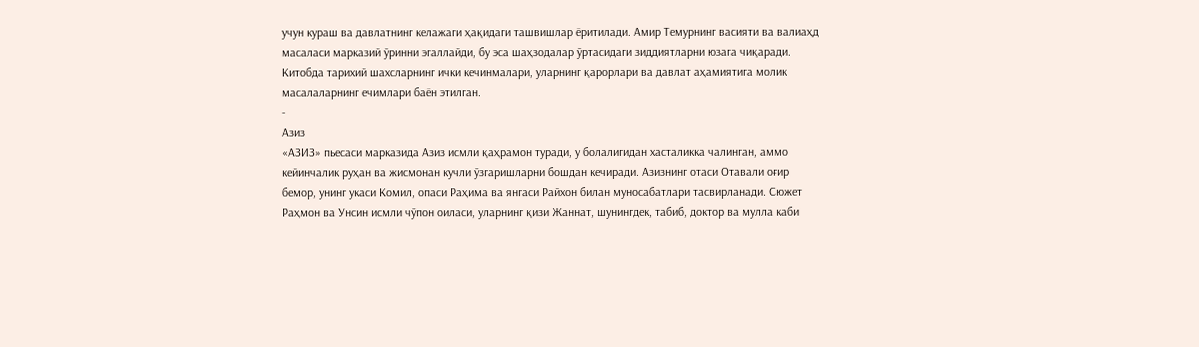учун кураш ва давлатнинг келажаги ҳақидаги ташвишлар ёритилади. Амир Темурнинг васияти ва валиаҳд масаласи марказий ўринни эгаллайди, бу эса шаҳзодалар ўртасидаги зиддиятларни юзага чиқаради. Китобда тарихий шахсларнинг ички кечинмалари, уларнинг қарорлари ва давлат аҳамиятига молик масалаларнинг ечимлари баён этилган.
-
Азиз
«АЗИЗ» пьесаси марказида Азиз исмли қаҳрамон туради, у болалигидан хасталикка чалинган, аммо кейинчалик руҳан ва жисмонан кучли ўзгаришларни бошдан кечиради. Азизнинг отаси Отавали оғир бемор, унинг укаси Комил, опаси Раҳима ва янгаси Райхон билан муносабатлари тасвирланади. Сюжет Раҳмон ва Унсин исмли чўпон оиласи, уларнинг қизи Жаннат, шунингдек, табиб, доктор ва мулла каби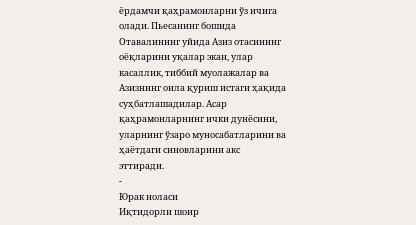ёрдамчи қаҳрамонларни ўз ичига олади. Пьесанинг бошида Отавалининг уйида Азиз отасининг оёқларини уқалар экан, улар касаллик, тиббий муолажалар ва Азизнинг оила қуриш истаги ҳақида суҳбатлашадилар. Асар қаҳрамонларнинг ички дунёсини, уларнинг ўзаро муносабатларини ва ҳаётдаги синовларини акс эттиради.
-
Юрак ноласи
Иқтидорли шоир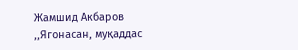Жамшид Акбаров ,,Ягонасан, муқаддас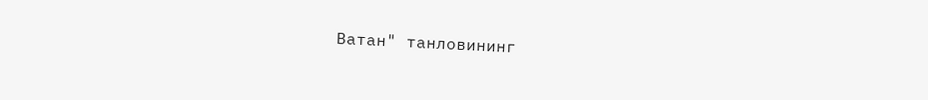Ватан" танловининг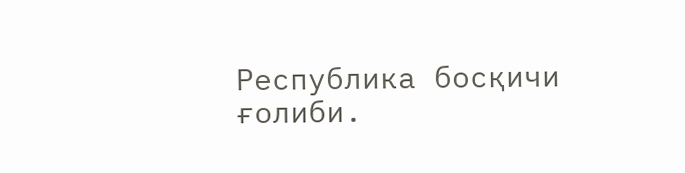Республика босқичи ғолиби.